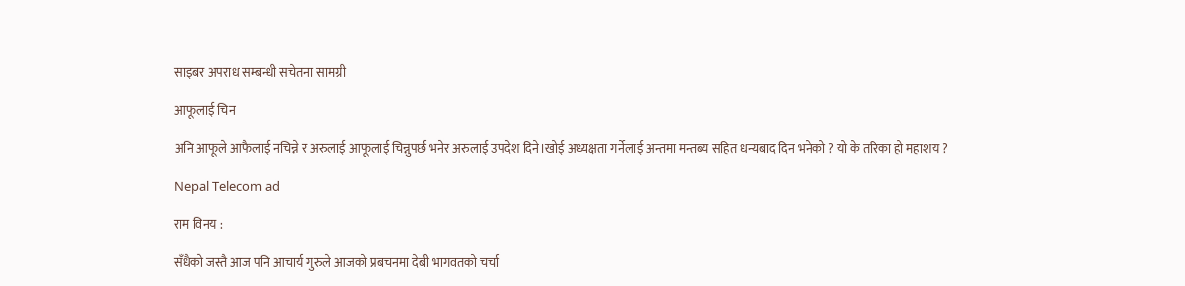साइबर अपराध सम्बन्धी सचेतना सामग्री

आफूलाई चिन

अनि आफूले आफैलाई नचिन्ने र अरुलाई आफूलाई चिन्नुपर्छ भनेर अरुलाई उपदेश दिने।खोई अध्यक्षता गर्नेलाई अन्तमा मन्तब्य सहित धन्यबाद दिन भनेको ? यो के तरिका हो महाशय ?

Nepal Telecom ad

राम विनय :

सँधैको जस्तै आज पनि आचार्य गुरुले आजको प्रबचनमा देबी भागवतको चर्चा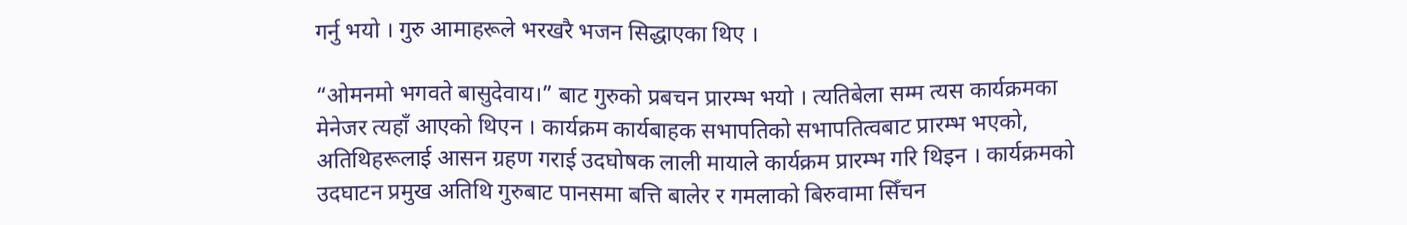गर्नु भयो । गुरु आमाहरूले भरखरै भजन सिद्धाएका थिए ।

“ओमनमो भगवते बासुदेवाय।” बाट गुरुको प्रबचन प्रारम्भ भयो । त्यतिबेला सम्म त्यस कार्यक्रमका मेनेजर त्यहाँ आएको थिएन । कार्यक्रम कार्यबाहक सभापतिको सभापतित्वबाट प्रारम्भ भएको, अतिथिहरूलाई आसन ग्रहण गराई उदघोषक लाली मायाले कार्यक्रम प्रारम्भ गरि थिइन । कार्यक्रमको उदघाटन प्रमुख अतिथि गुरुबाट पानसमा बत्ति बालेर र गमलाको बिरुवामा सिँचन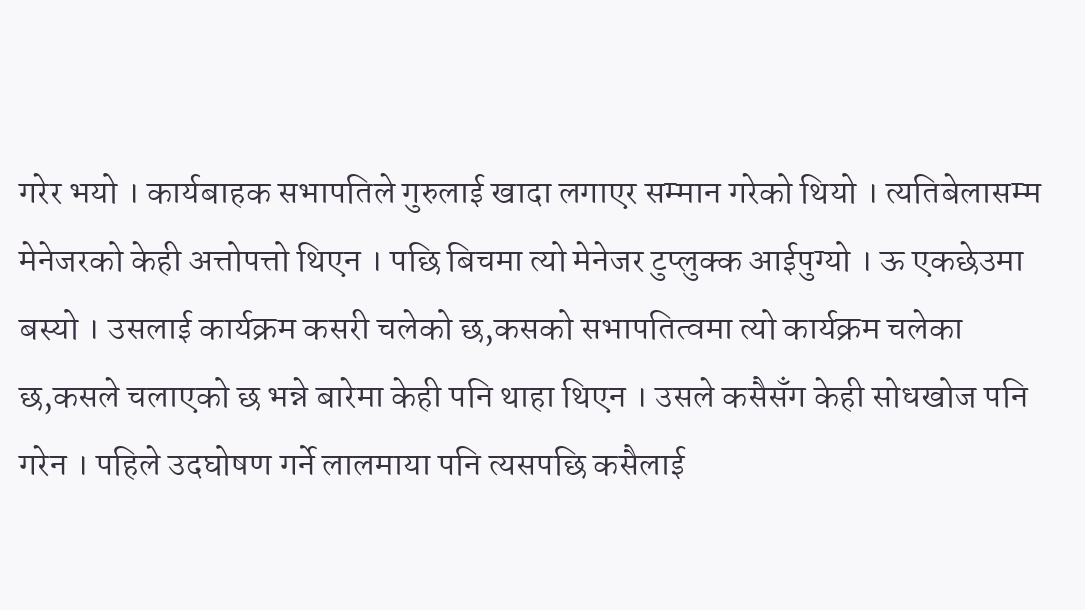गरेर भयो । कार्यबाहक सभापतिले गुरुलाई खादा लगाएर सम्मान गरेको थियो । त्यतिबेलासम्म मेनेजरको केही अत्तोपत्तो थिएन । पछि बिचमा त्यो मेनेजर टुप्लुक्क आईपुग्यो । ऊ एकछेउमा बस्यो । उसलाई कार्यक्रम कसरी चलेको छ,कसको सभापतित्वमा त्यो कार्यक्रम चलेका छ,कसले चलाएको छ भन्ने बारेमा केही पनि थाहा थिएन । उसले कसैसँग केही सोधखोज पनि गरेन । पहिले उदघोषण गर्ने लालमाया पनि त्यसपछि कसैलाई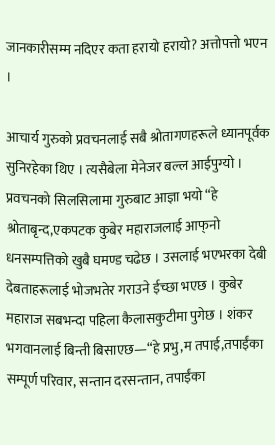जानकारीसम्म नदिएर कता हरायो हरायो? अत्तोपत्तो भएन ।

आचार्य गुरुको प्रवचनलाई सबै श्रोतागणहरूले ध्यानपूर्वक सुनिरहेका थिए । त्यसैबेला मेनेजर बल्ल आईपुग्यो ।
प्रवचनको सिलसिलामा गुरुबाट आज्ञा भयो “हे श्रोताबृन्द,एकपटक कुबेर महाराजलाई आफ्‌नो धनसम्पत्तिको खुबै घमण्ड चढेछ । उसलाई भएभरका देबी देबताहरूलाई भोजभतेर गराउने ईच्छा भएछ । कुबेर महाराज सबभन्दा पहिला कैलासकुटीमा पुगेछ । शंकर भगवानलाई बिन्ती बिसाएछ—“हे प्रभु,म तपाई,तपाईंका सम्पूर्ण परिवार, सन्तान दरसन्तान, तपाईंका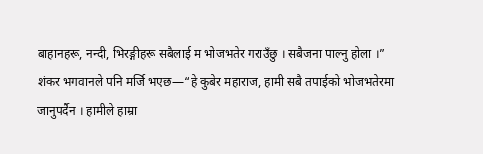बाहानहरू, नन्दी, भिरङ्गीहरू सबैलाई म भोजभतेर गराउँछु । सबैजना पाल्नु होला ।”
शंकर भगवानले पनि मर्जि भएछ—“हे कुबेर महाराज, हामी सबै तपाईको भोजभतेरमा जानुपर्दैन । हामीले हाम्रा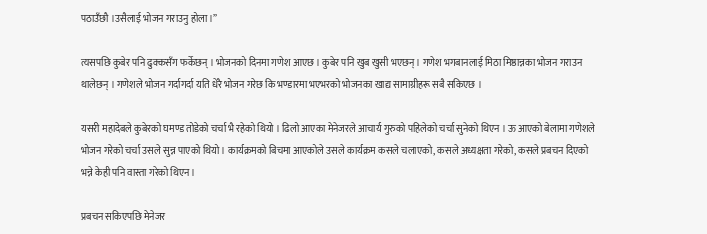पठाउँछौ ।उसैलाई भोजन गराउनु होला ।”

त्यसपछि कुबेर पनि ढुक्कसँग फर्केछन् । भोजनको दिनमा गणेश आएछ । कुबेर पनि खुब खुसी भएछन् । गणेश भगबानलाई मिठा मिष्ठान्नका भोजन गराउन थालेछन् । गणेशले भोजन गर्दागर्दा यति धेरै भोजन गरेछ कि भण्डारमा भएभरको भोजनका खाद्य सामाग्रीहरू सबै सकिएछ ।

यसरी महादेबले कुबेरको घमण्ड तोडेको चर्चा भै रहेको थियो । ढिलो आएका मेनेजरले आचार्य गुरुको पहिलेको चर्चा सुनेको थिएन । ऊ आएको बेलामा गणेशले भोजन गरेको चर्चा उसले सुन्न पाएको थियो । कार्यक्रमको बिचमा आएकोले उसले कार्यक्रम कसले चलाएको, कसले अध्यक्षता गरेको, कसले प्रबचन दिएको भन्ने केही पनि वास्ता गरेको थिएन ।

प्रबचन सकिएपछि मेनेजर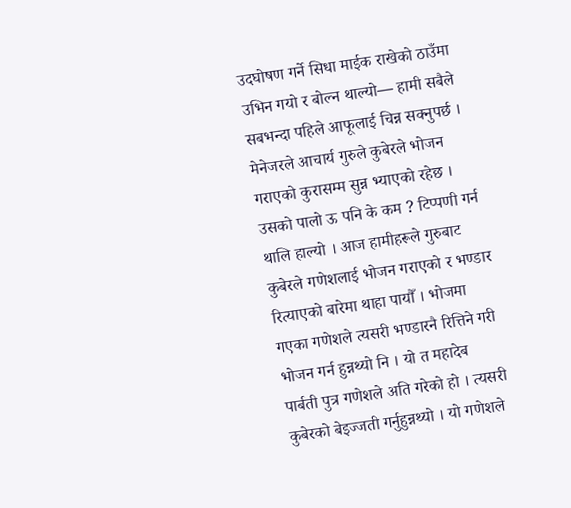उदघोषण गर्ने सिधा माईक राखेको ठाउँमा उभिन गयो र बोल्न थाल्यो— हामी सबैले सबभन्दा पहिले आफूलाई चिन्न सक्नुपर्छ । मेनेजरले आचार्य गुरुले कुबेरले भोजन गराएको कुरासम्म सुन्न भ्याएको रहेछ । उसको पालो ऊ पनि के कम ? टिप्पणी गर्न थालि हाल्यो । आज हामीहरूले गुरुबाट कुबेरले गणेशलाई भोजन गराएको र भण्डार रित्याएको बारेमा थाहा पायौँ । भोजमा गएका गणेशले त्यसरी भण्डारनै रित्तिने गरी भोजन गर्न हुन्नथ्यो नि । यो त महादेब पार्बती पुत्र गणेशले अति गरेको हो । त्यसरी कुबेरको बेइज्जती गर्नुहुन्नथ्यो । यो गणेशले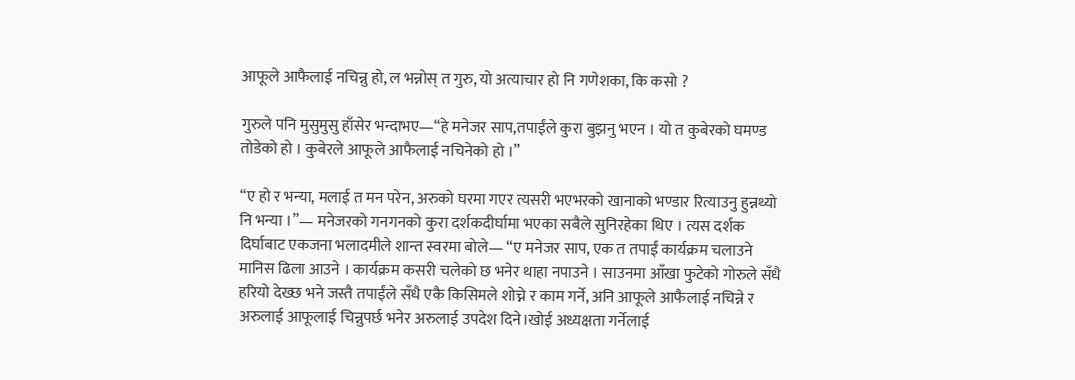आफूले आफैलाई नचिन्नु हो, ल भन्नोस् त गुरु, यो अत्याचार हो नि गणेशका, कि कसो ?

गुरुले पनि मुसुमुसु हाँसेर भन्दाभए—“हे मनेजर साप,तपाईंले कुरा बुझनु भएन । यो त कुबेरको घमण्ड तोडेको हो । कुबेरले आफूले आफैलाई नचिनेको हो ।”

“ए हो र भन्या, मलाई त मन परेन, अरुको घरमा गएर त्यसरी भएभरको खानाको भण्डार रित्याउनु हुन्नथ्यो नि भन्या ।”— मनेजरको गनगनको कुरा दर्शकदीर्घामा भएका सबैले सुनिरहेका थिए । त्यस दर्शक दिर्घाबाट एकजना भलादमीले शान्त स्वरमा बोले— “ए मनेजर साप, एक त तपाईं कार्यक्रम चलाउने मानिस ढिला आउने । कार्यक्रम कसरी चलेको छ भनेर थाहा नपाउने । साउनमा आँखा फुटेको गोरुले सँधै हरियो देख्छ भने जस्तै तपाईंले सँधै एकै किसिमले शोच्ने र काम गर्ने, अनि आफूले आफैलाई नचिन्ने र अरुलाई आफूलाई चिन्नुपर्छ भनेर अरुलाई उपदेश दिने।खोई अध्यक्षता गर्नेलाई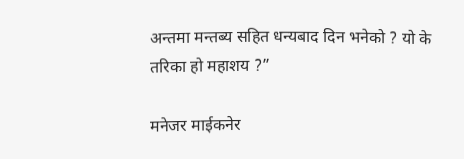अन्तमा मन्तब्य सहित धन्यबाद दिन भनेको ? यो के तरिका हो महाशय ?”

मनेजर माईकनेर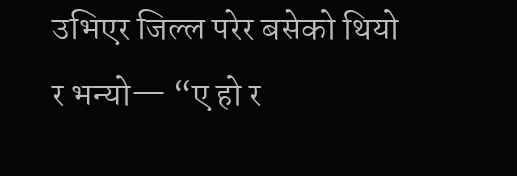उभिएर जिल्ल परेर बसेको थियो र भन्यो— “ए हो र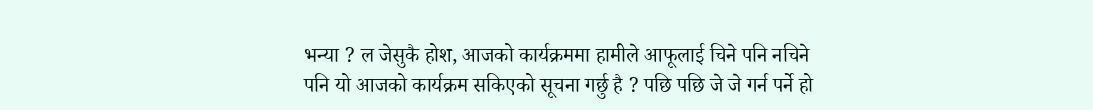भन्या ? ल जेसुकै होश, आजको कार्यक्रममा हामीले आफूलाई चिने पनि नचिने पनि यो आजको कार्यक्रम सकिएको सूचना गर्छु है ? पछि पछि जे जे गर्न पर्ने हो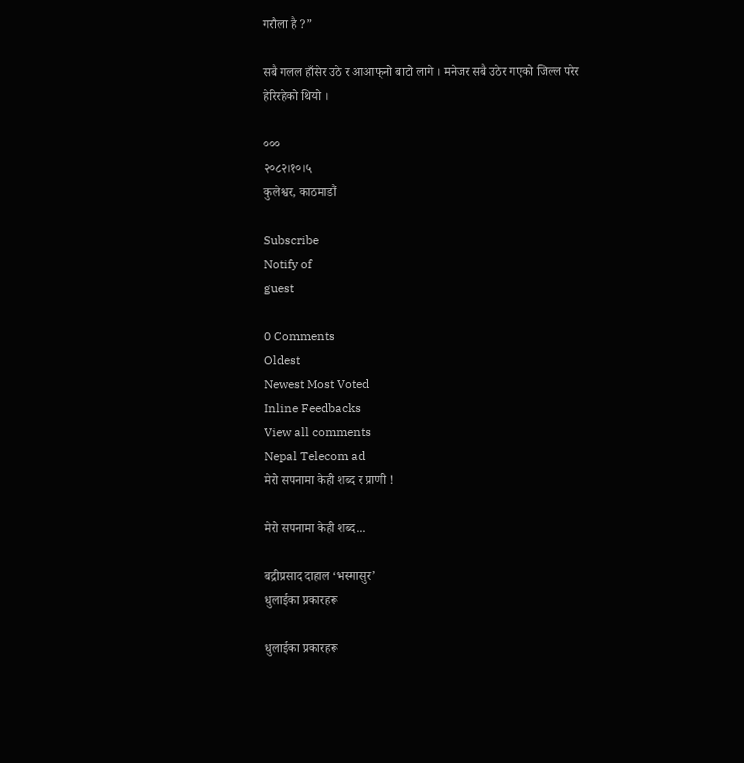गरौला है ?”

सबै गलल हाँसेर उठे र आआफ्‌नो बाटो लागे । मनेजर सबै उठेर गएको जिल्ल परेर हेरिरहेको थियो ।

०००
२०८२।१०।५
कुलेश्वर, काठमाडौं

Subscribe
Notify of
guest

0 Comments
Oldest
Newest Most Voted
Inline Feedbacks
View all comments
Nepal Telecom ad
मेरो सपनामा केही शब्द र प्राणी !

मेरो सपनामा केही शब्द...

बद्रीप्रसाद दाहाल ‘भस्मासुर’
धुलाईका प्रकारहरू

धुलाईका प्रकारहरू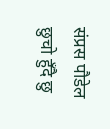संप्रस पौडेल
छुचो हुँदै छु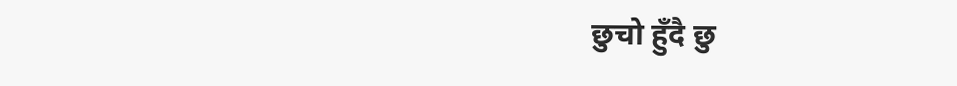छुचो हुँदै छु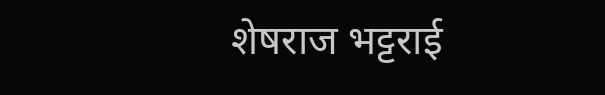शेषराज भट्टराई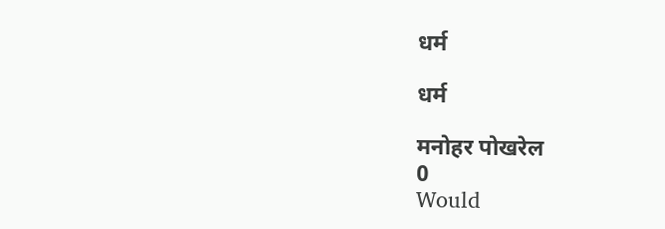धर्म

धर्म

मनोहर पोखरेल
0
Would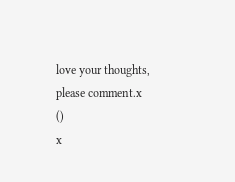love your thoughts, please comment.x
()
x